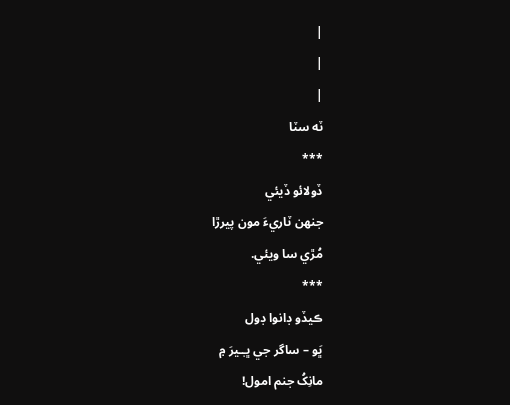|
|
|
ٽه سٽا
***
ڏولائو ڏيئي
جنهن ٽاريءَ مون پيرڙا
مُڙي سا ويئي.
***
ڪيڏو ڊانوا ڊول
ڀَو – ساگر جي ڀـٖـيرَ ۾
مانِکُ جنم امول!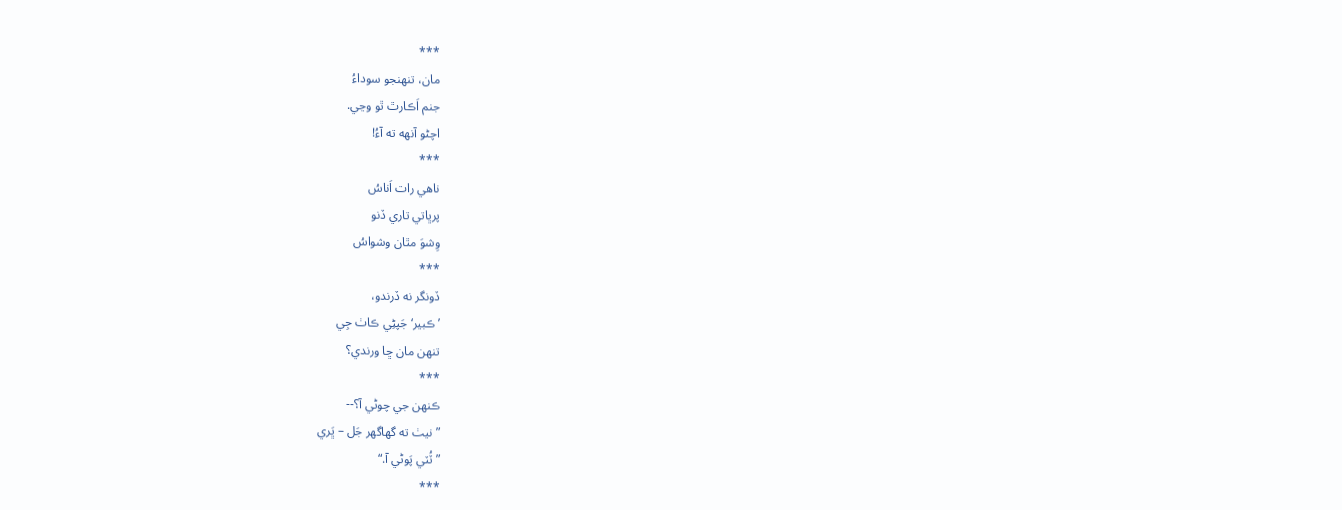***
مان، تنهنجو سوداءُ
جنم اَڪارٿ ٿو وڃي.
اچڻو آنهه ته آءُ!
***
ناهي رات اَناسُ
پرڀاتي تاري ڏنو
وِشوَ مٿان وشواسُ
***
ڏونگر نه ڏرندو،
’ڪبير‘ جَپڻِي ڪاٺ جِي
تنهن مان ڇا ورندي؟
***
ڪنهن جي چوڻي آ؟--
”نيٺ ته گهاگهر جَل – ڀَري
”ٽُٽي پَوڻي آ.“
***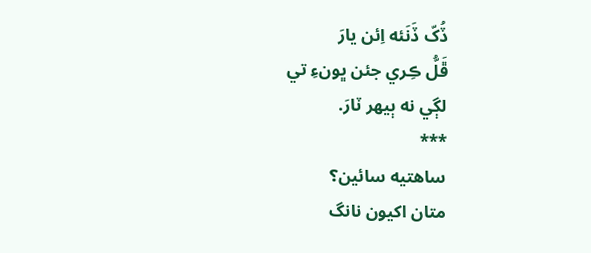ڏُکّ ڏَنَئه اِئن يارَ
ڦَلُّ ڪِري جئن ڀونءِ تي
لڳي نه ٻيهر ٽارَ.
***
ساهتيه سائين؟
متان اکيون نانگ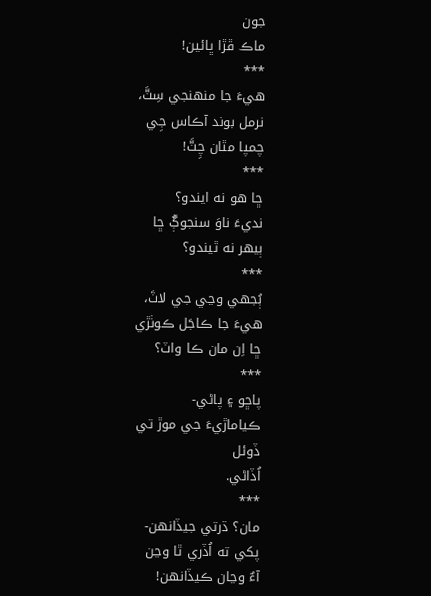جون
ماڪ ڦڙا ڀائين!
***
هيءَ جا منهنجي سِٽَّ،
نرمل بوند آڪاس جِي
چمپا مٿان چِٽَّ!
***
ڇا هو نه ايندو؟
نديءَ ناوَ سنجوڳُ ڇا
ٻيهر نه ٿيندو؟
***
ٻُجهي وڃي جي لاٽَ،
هيءَ جا ڪاجَل ڪوٺڙي
ڇا اِن مان ڪا واٽ؟
***
پاڇو ۽ پاڻي-
ڪياماڙيءَ جي موڙ تي
ڏوئل
اُڏاڻي.
***
مان؟ ڌرتي جيڏانهن-
پکي ته اُڏري ٿا وڃن
آءٌ وڃان ڪيڏانهن!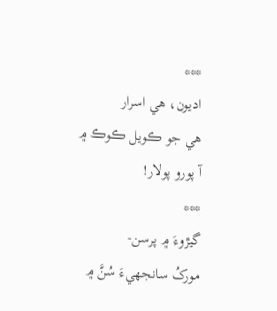***
اديون، هي اسرار
هي جو ڪويل ڪوڪ ۾
آ پورو پولار!
***
گيڙوءَ ۾ پرسن-
مورکُ سانجهيءَ سُنَّ ۾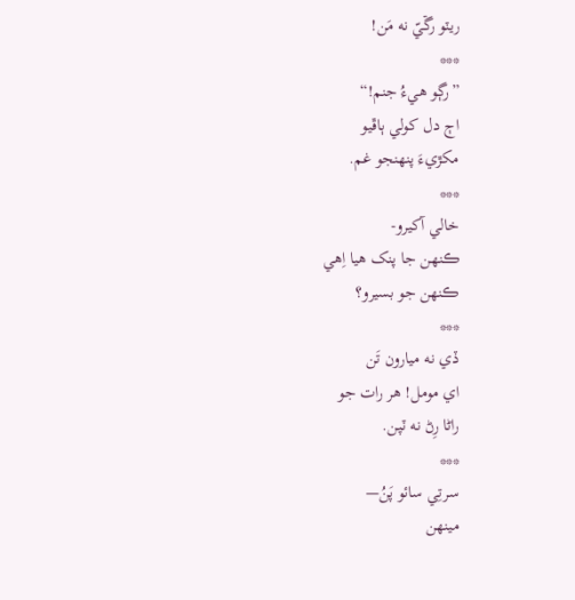ريٽو رڱيّ نه مَن!
***
”رڳو هيءُ جنم!“
اڄ دل کولي ٻاڦيو
مکڙيءَ پنهنجو غم.
***
خالي آکيرو-
ڪنهن جا پنک هيا اِهي
ڪنهن جو بسيرو؟
***
ڏي نه ميارون تَن
اي مومل! هر رات جو
راڻا رِڻ نه ٽپن.
***
سرتِي سائو پَنُ—
مينهن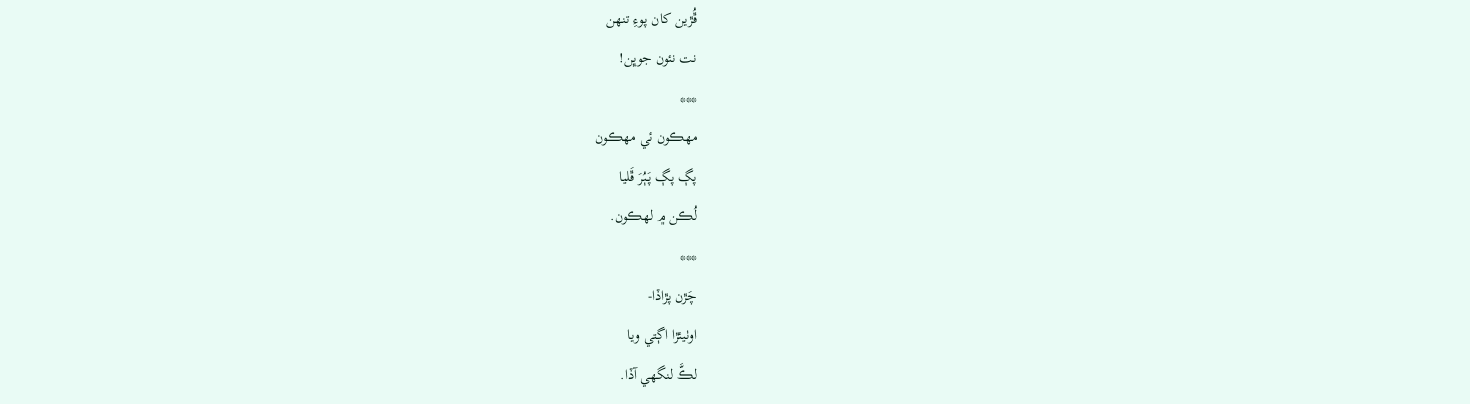ڦُڙين کان پوءِ تنهن
نت نئون جوڀن!
***
مهڪون ئي مهڪون
پڳ پڳ پَٻُرَ ڦَليا
لُڪن ۾ لهڪون.
***
چَڙن پڙاڏا-
اوٺيئڙا اڳتي ويا
لڪَّ لنگهي آڏا.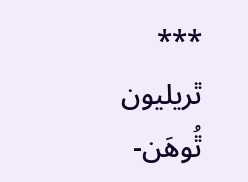***
ٿريليون ٿُوهَن-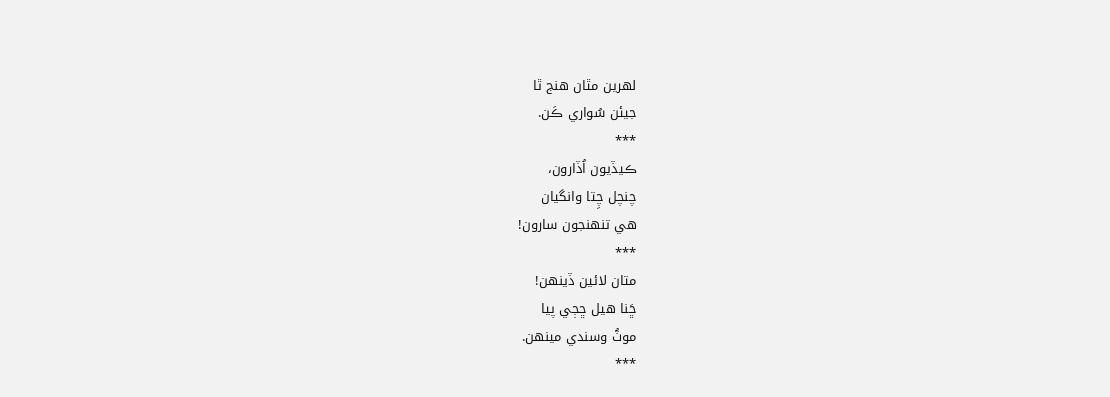لهرين مٿان هنج ٿا
جيئن سُواري ڪَن.
***
ڪيڏيون اُڏارون،
چنچل چِتا وانگيان
هي تنهنجون سارون!
***
متان لائين ڏينهن!
ڇَنا هيل ڇڄي پيا
موٽُ وسندي مينهن.
***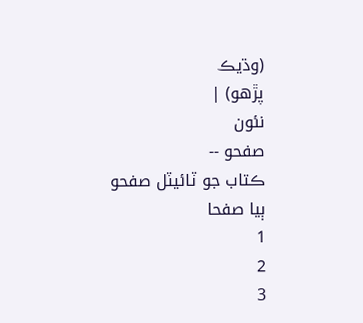(وڌيڪ
پڙهو) |
نئون
صفحو --
ڪتاب جو ٽائيٽل صفحو
ٻيا صفحا
1
2
3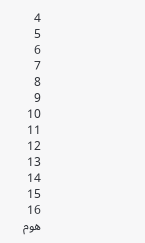4
5
6
7
8
9
10
11
12
13
14
15
16
هوم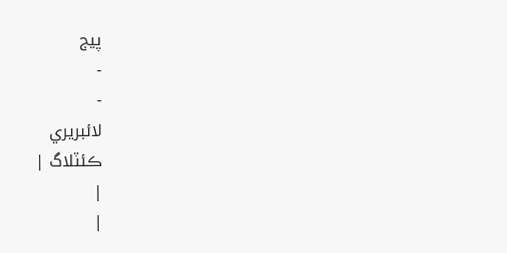پيج
-
-
لائبريري
ڪئٽلاگ |
|
|